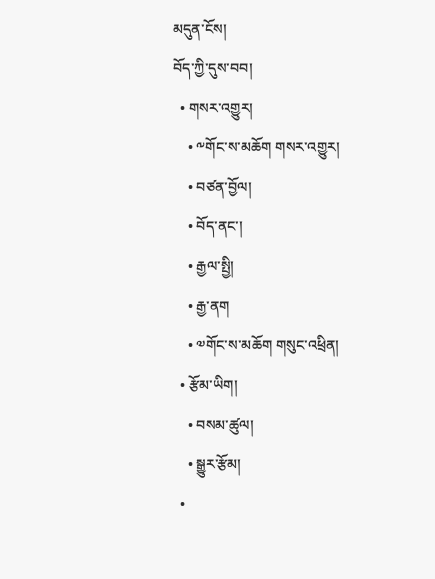མདུན་ངོས།
བོད་ཀྱི་དུས་བབ།
  • གསར་འགྱུར།
    • ༸གོང་ས་མཆོག གསར་འགྱུར།
    • བཙན་བྱོལ།
    • བོད་ནང་།
    • རྒྱལ་སྤྱི།
    • རྒྱ་ནག
    • ༧གོང་ས་མཆོག གསུང་འཕྲིན།
  • རྩོམ་ཡིག།
    • བསམ་ཚུལ།
    • སྒྱུར་རྩོམ།
  •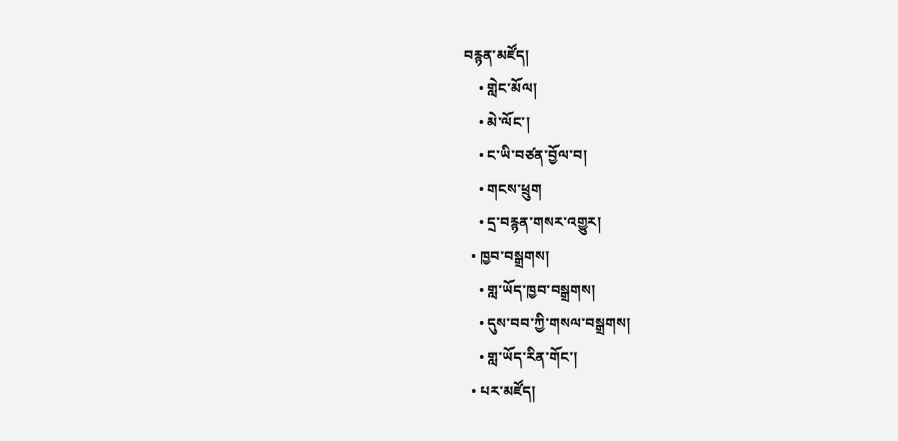བརྙན་མཛོད།
    • གླེང་མོལ།
    • མེ་ལོང་།
    • ང་ཡི་བཙན་བྱོལ་བ།
    • གངས་ཕྲུག
    • དྲ་བརྙན་གསར་འགྱུར།
  • ཁྱབ་བསྒྲགས།
    • གླ་ཡོད་ཁྱབ་བསྒྲགས།
    • དུས་བབ་ཀྱི་གསལ་བསྒྲགས།
    • གླ་ཡོད་རིན་གོང་།
  • པར་མཛོད།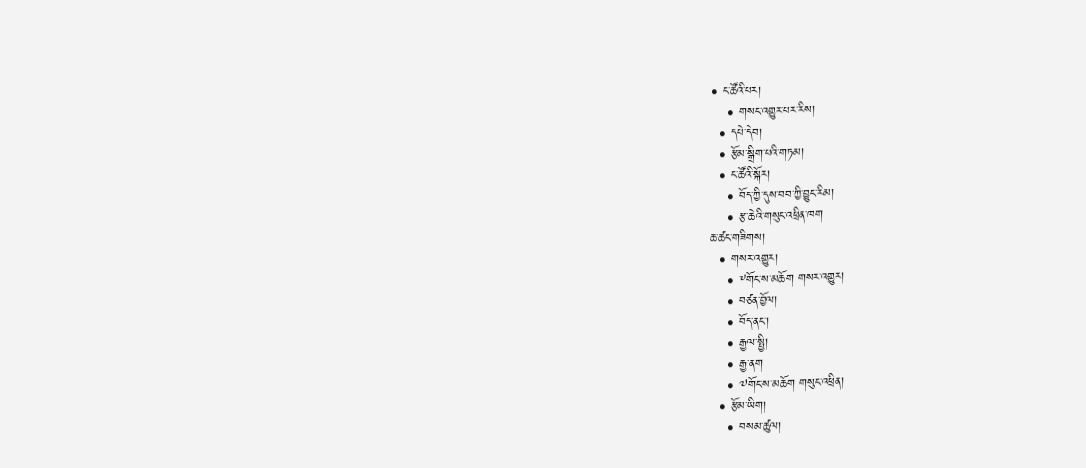• ང་ཚོའི་པར།
    • གསང་འགྱུར་པར་རིས།
  • དཔེ་དེབ།
  • རྩོམ་སྒྲིག་པའི་གཏམ།
  • ང་ཚོའི་སྐོར།
    • བོད་ཀྱི་དུས་བབ་ཀྱི་བྱུང་རིམ།
    • རྩ་ཆེའི་གསུང་འཕྲིན་ཁག
ཆ་ཚང་གཟིགས།
  • གསར་འགྱུར།
    • ༸གོང་ས་མཆོག གསར་འགྱུར།
    • བཙན་བྱོལ།
    • བོད་ནང་།
    • རྒྱལ་སྤྱི།
    • རྒྱ་ནག
    • ༧གོང་ས་མཆོག གསུང་འཕྲིན།
  • རྩོམ་ཡིག།
    • བསམ་ཚུལ།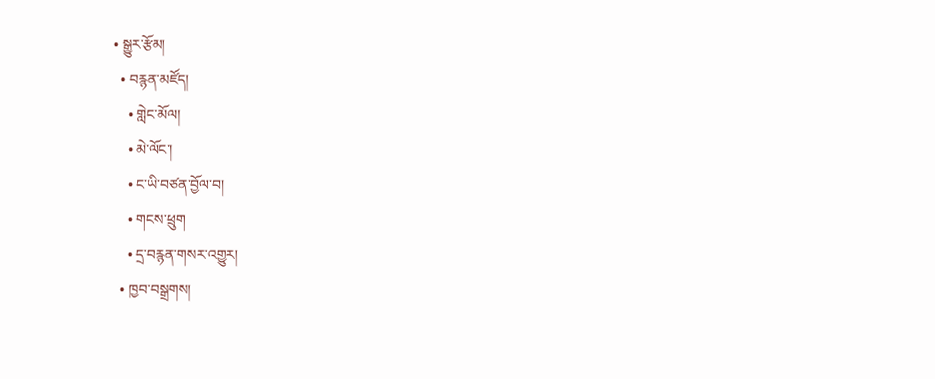• སྒྱུར་རྩོམ།
  • བརྙན་མཛོད།
    • གླེང་མོལ།
    • མེ་ལོང་།
    • ང་ཡི་བཙན་བྱོལ་བ།
    • གངས་ཕྲུག
    • དྲ་བརྙན་གསར་འགྱུར།
  • ཁྱབ་བསྒྲགས།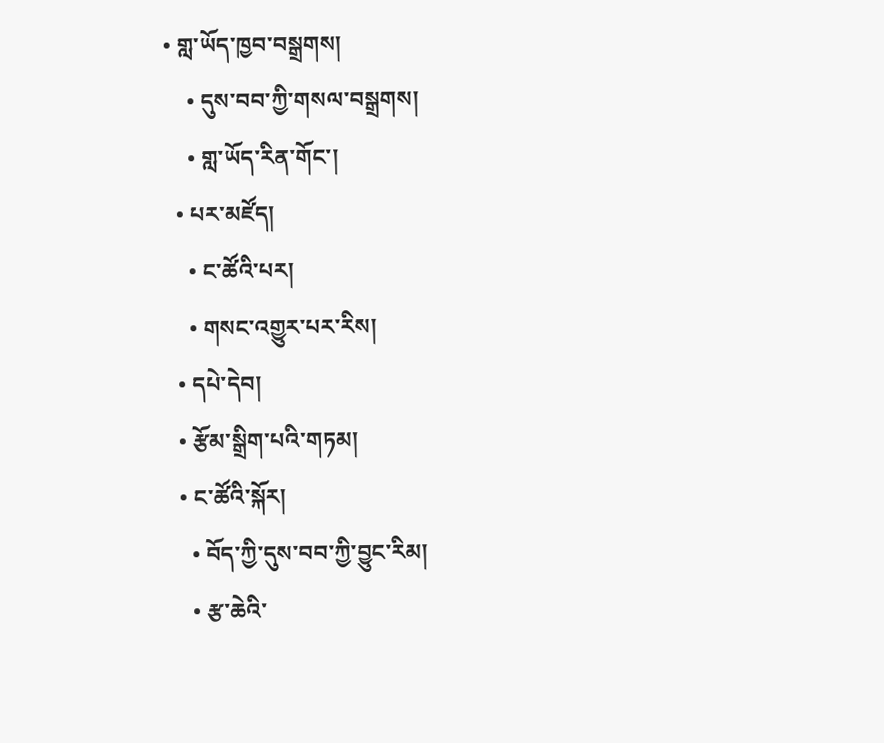• གླ་ཡོད་ཁྱབ་བསྒྲགས།
    • དུས་བབ་ཀྱི་གསལ་བསྒྲགས།
    • གླ་ཡོད་རིན་གོང་།
  • པར་མཛོད།
    • ང་ཚོའི་པར།
    • གསང་འགྱུར་པར་རིས།
  • དཔེ་དེབ།
  • རྩོམ་སྒྲིག་པའི་གཏམ།
  • ང་ཚོའི་སྐོར།
    • བོད་ཀྱི་དུས་བབ་ཀྱི་བྱུང་རིམ།
    • རྩ་ཆེའི་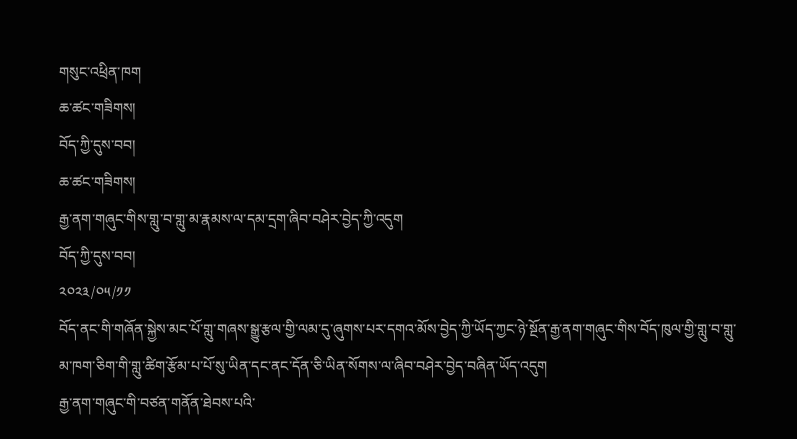གསུང་འཕྲིན་ཁག
ཆ་ཚང་གཟིགས།
བོད་ཀྱི་དུས་བབ།
ཆ་ཚང་གཟིགས།
རྒྱ་ནག་གཞུང་གིས་གླུ་བ་གླུ་མ་རྣམས་ལ་དམ་དྲག་ཞིབ་བཤེར་བྱེད་ཀྱི་འདུག
བོད་ཀྱི་དུས་བབ།
༢༠༢༣/༠༥/༡༡
བོད་ནང་གི་གཞོན་སྐྱེས་མང་པོ་གླུ་གཞས་སྒྱུ་རྩལ་གྱི་ལམ་དུ་ཞུགས་པར་དགའ་མོས་བྱེད་ཀྱི་ཡོད་ཀྱང་ཉེ་སྔོན་རྒྱ་ནག་གཞུང་གིས་བོད་ཁུལ་གྱི་གླུ་བ་གླུ་མ་ཁག་ཅིག་གི་གླུ་ཚིག་རྩོམ་པ་པོ་སུ་ཡིན་དང་ནང་དོན་ཅི་ཡིན་སོགས་ལ་ཞིབ་བཤེར་བྱེད་བཞིན་ཡོད་འདུག
རྒྱ་ནག་གཞུང་གི་བཙན་གནོན་ཐེབས་པའི་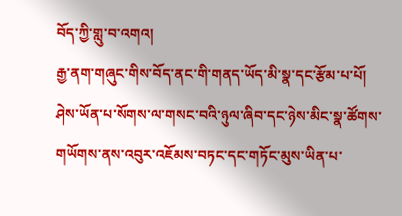བོད་ཀྱི་གླུ་བ་འགའ།
རྒྱ་ནག་གཞུང་གིས་བོད་ནང་གི་གནད་ཡོད་མི་སྣ་དང་རྩོམ་པ་པོ། ཤེས་ཡོན་པ་སོགས་ལ་གསང་བའི་ཉུལ་ཞིབ་དང་ཉེས་མིང་སྣ་ཚོགས་གཡོགས་ནས་འབུར་འཇོམས་བཏང་དང་གཏོང་མུས་ཡིན་པ་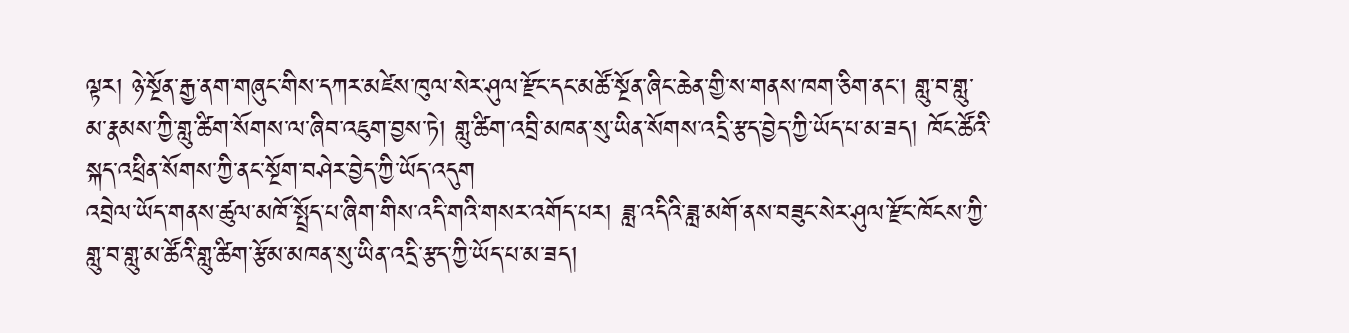ལྟར། ཉེ་སྔོན་རྒྱ་ནག་གཞུང་གིས་དཀར་མཛེས་ཁུལ་སེར་ཤུལ་རྫོང་དང་མཚོ་སྔོན་ཞིང་ཆེན་གྱི་ས་གནས་ཁག་ཅིག་ནང་། གླུ་བ་གླུ་མ་རྣམས་ཀྱི་གླུ་ཚིག་སོགས་ལ་ཞིབ་འཇུག་བྱས་ཏེ། གླུ་ཚིག་འབྲི་མཁན་སུ་ཡིན་སོགས་འདྲི་རྩད་བྱེད་ཀྱི་ཡོད་པ་མ་ཟད། ཁོང་ཚོའི་སྐད་འཕྲིན་སོགས་ཀྱི་ནང་སྔོག་བཤེར་བྱེད་ཀྱི་ཡོད་འདུག
འབྲེལ་ཡོད་གནས་ཚུལ་མཁོ་སྤྲོད་པ་ཞིག་གིས་འདི་གའི་གསར་འགོད་པར། ཟླ་འདིའི་ཟླ་མགོ་ནས་བཟུང་སེར་ཤུལ་རྫོང་ཁོངས་ཀྱི་གླུ་བ་གླུ་མ་ཚོའི་གླུ་ཚིག་རྩོམ་མཁན་སུ་ཡིན་འདྲི་རྩད་ཀྱི་ཡོད་པ་མ་ཟད།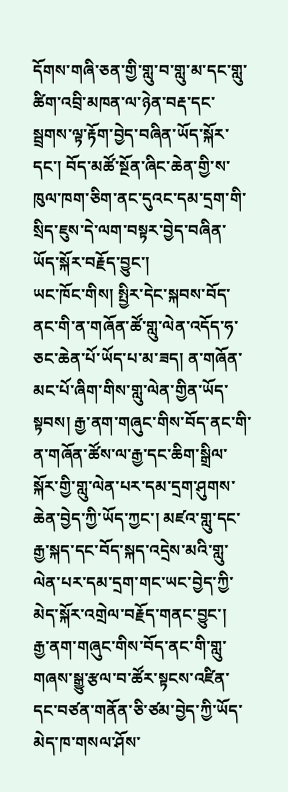དོགས་གཞི་ཅན་གྱི་གླུ་བ་གླུ་མ་དང་གླུ་ཚིག་འབྲི་མཁན་ལ་ཉེན་བརྡ་དང་སྦྲགས་ལྟ་རྟོག་བྱེད་བཞིན་ཡོད་སྐོར་དང་། བོད་མཚོ་སྔོན་ཞིང་ཆེན་གྱི་ས་ཁུལ་ཁག་ཅིག་ནང་དུའང་དམ་དྲག་གི་སྲིད་ཇུས་དེ་ལག་བསྟར་བྱེད་བཞིན་ཡོད་སྐོར་བརྗོད་བྱུང་།
ཡང་ཁོང་གིས། སྤྱིར་དེང་སྐབས་བོད་ནང་གི་ན་གཞོན་ཚོ་གླུ་ལེན་འདོད་ཧ་ཅང་ཆེན་པོ་ཡོད་པ་མ་ཟད། ན་གཞོན་མང་པོ་ཞིག་གིས་གླུ་ལེན་གྱིན་ཡོད་སྟབས། རྒྱ་ནག་གཞུང་གིས་བོད་ནང་གི་ན་གཞོན་ཚོས་ལ་རྒྱ་དང་ཆིག་སྒྲིལ་སྐོར་གྱི་གླུ་ལེན་པར་དམ་དྲག་ཤུགས་ཆེན་བྱེད་ཀྱི་ཡོད་ཀྱང་། མཛའ་གླུ་དང་རྒྱ་སྐད་དང་བོད་སྐད་འདྲེས་མའི་གླུ་ལེན་པར་དམ་དྲག་གང་ཡང་བྱེད་ཀྱི་མེད་སྐོར་འགྲེལ་བརྗོད་གནང་བྱུང་།
རྒྱ་ནག་གཞུང་གིས་བོད་ནང་གི་གླུ་གཞས་སྒྱུ་རྩལ་བ་ཚོར་སྟངས་འཛིན་དང་བཙན་གནོན་ཅི་ཙམ་བྱེད་ཀྱི་ཡོད་མེད་ཁ་གསལ་ཤོས་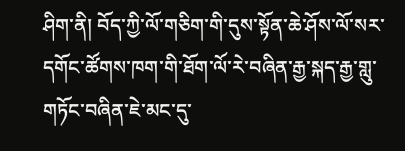ཤིག་ནི། བོད་ཀྱི་ལོ་གཅིག་གི་དུས་སྟོན་ཆེ་ཤོས་ལོ་སར་དགོང་ཚོགས་ཁག་གི་ཐོག་ལོ་རེ་བཞིན་རྒྱ་སྐད་རྒྱ་གླུ་གཏོང་བཞིན་ཇེ་མང་དུ་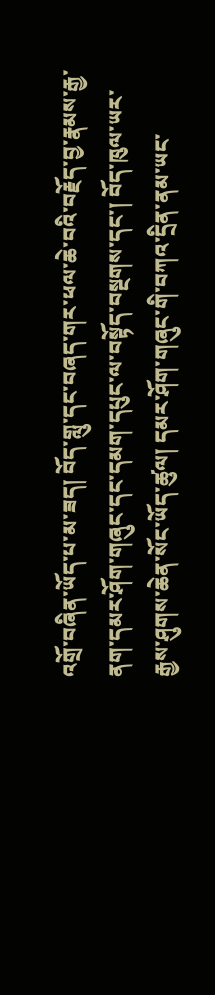འགྲོ་བཞིན་ཡོད་པ་མ་ཟད། བོད་གླུ་དང་བཞད་གར་ཕལ་ཆེ་བའི་བརྗོད་བྱ་རྣམས་རྒྱ་ནག་དམར་ཤོག་གཞུང་དང་དམག་དཔུང་ལ་བསྟོད་བསྔགས་དང་། བོད་ཁུལ་ཡར་རྒྱས་ཤུགས་ཆེན་སོང་ཡོད་ཚུལ། དམར་ཤོག་གཞུང་གི་བཀའ་དྲིན་ནམ་ཡང་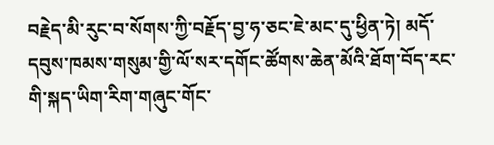བརྗེད་མི་རུང་བ་སོགས་ཀྱི་བརྗོད་བྱ་ཧ་ཅང་ཇེ་མང་དུ་ཕྱིན་ཏེ། མདོ་དབུས་ཁམས་གསུམ་གྱི་ལོ་སར་དགོང་ཚོགས་ཆེན་མོའི་ཐོག་བོད་རང་གི་སྐད་ཡིག་རིག་གཞུང་གོང་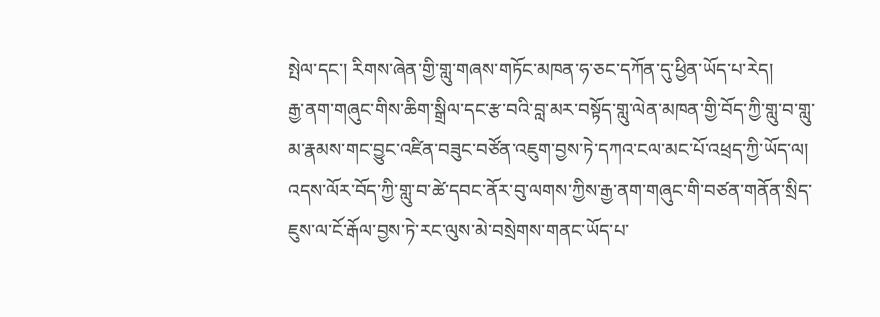སྤེལ་དང་། རིགས་ཞེན་གྱི་གླུ་གཞས་གཏོང་མཁན་ཧ་ཅང་དཀོན་དུ་ཕྱིན་ཡོད་པ་རེད།
རྒྱ་ནག་གཞུང་གིས་ཆིག་སྒྲིལ་དང་རྩ་བའི་བླ་མར་བསྟོད་གླུ་ལེན་མཁན་གྱི་བོད་ཀྱི་གླུ་བ་གླུ་མ་རྣམས་གང་བྱུང་འཛིན་བཟུང་བཙོན་འཇུག་བྱས་ཏེ་དཀའ་ངལ་མང་པོ་འཕྲད་ཀྱི་ཡོད་ལ། འདས་ལོར་བོད་ཀྱི་གླུ་བ་ཚེ་དབང་ནོར་བུ་ལགས་ཀྱིས་རྒྱ་ནག་གཞུང་གི་བཙན་གནོན་སྲིད་ཇུས་ལ་ངོ་རྒོལ་བྱས་ཏེ་རང་ལུས་མེ་བསྲེགས་གནང་ཡོད་པ་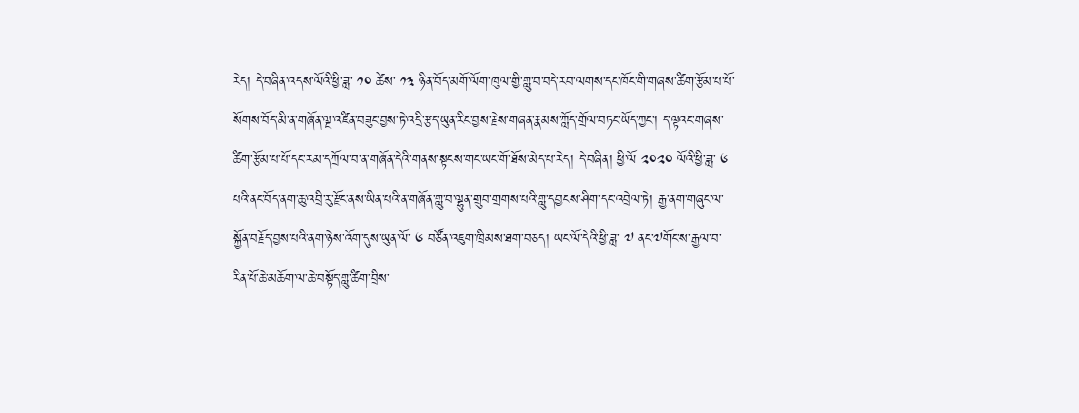རེད། དེ་བཞིན་འདས་ལོའི་ཕྱི་ཟླ་ ༡༠ ཚེས་ ༡༣ ཉིན་བོད་མགོ་ལོག་ཁུལ་གྱི་གླུ་བ་བདེ་རབ་ལགས་དང་ཁོང་གི་གཞས་ཚིག་རྩོམ་པ་པོ་སོགས་བོད་མི་ན་གཞོན་ལྔ་འཛིན་བཟུང་བྱས་ཏེ་འདྲི་རྩད་ཡུན་རིང་བྱས་རྗེས་གཞན་རྣམས་ཀློད་གྲོལ་བཏང་ཡོད་ཀྱང་། ད་ལྟའང་གཞས་ཚིག་རྩོམ་པ་པོ་དང་རམ་དཀྲོལ་བ་ན་གཞོན་དེའི་གནས་སྟངས་གང་ཡང་གོ་ཐོས་མེད་པ་རེད། དེ་བཞིན། ཕྱི་ལོ ༢༠༢༠ ལོའི་ཕྱི་ཟླ་ ༦ པའི་ནང་བོད་ནག་ཆུ་འབྲི་རུ་རྫོང་ནས་ཡིན་པའི་ན་གཞོན་གླུ་བ་ལྷུན་གྲུབ་གྲགས་པའི་གླུ་དབྱངས་ཤིག་དང་འབྲེལ་ཏེ། རྒྱ་ནག་གཞུང་ལ་སྐྱོན་བརྗོད་བྱས་པའི་ནག་ཉེས་འོག་དུས་ཡུན་ལོ་ ༦ བཙོན་འཇུག་ཁྲིམས་ཐག་བཅད། ཡང་ལོ་དེའི་ཕྱི་ཟླ་ ༧ ནང་༧གོང་ས་རྒྱལ་བ་རིན་པོ་ཆེ་མཆོག་ལ་ཆེ་བསྟོད་གླུ་ཚིག་བྲིས་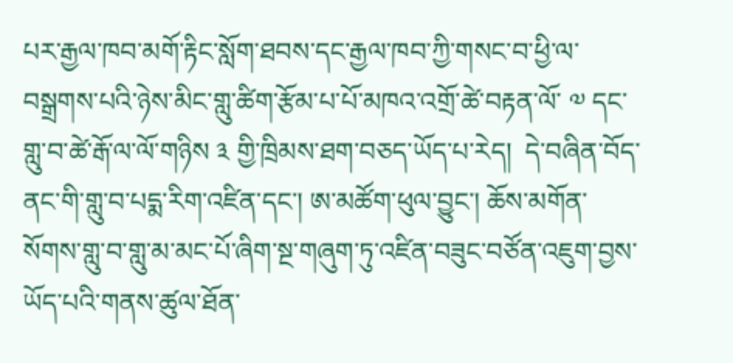པར་རྒྱལ་ཁབ་མགོ་རྟིང་སློག་ཐབས་དང་རྒྱལ་ཁབ་ཀྱི་གསང་བ་ཕྱི་ལ་བསྒྲགས་པའི་ཉེས་མིང་གླུ་ཚིག་རྩོམ་པ་པོ་མཁའ་འགྲོ་ཚེ་བརྟན་ལོ་ ༧ དང་གླུ་བ་ཚེ་རྒོ་ལ་ལོ་གཉིས ༣ གྱི་ཁྲིམས་ཐག་བཅད་ཡོད་པ་རེད།  དེ་བཞིན་བོད་ནང་གི་གླུ་བ་པདྨ་རིག་འཛིན་དང་། ཨ་མཚོག་ཕུལ་བྱུང་། ཆོས་མགོན་སོགས་གླུ་བ་གླུ་མ་མང་པོ་ཞིག་སྔ་གཞུག་ཏུ་འཛིན་བཟུང་བཙོན་འཇུག་བྱས་ཡོད་པའི་གནས་ཚུལ་ཐོན་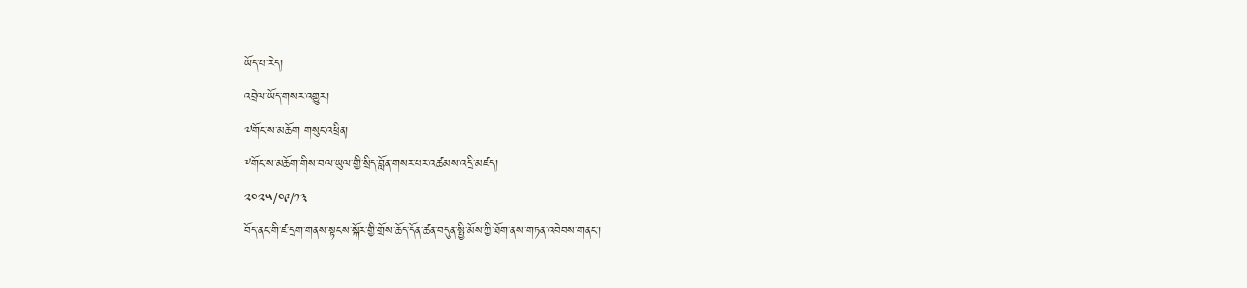ཡོད་པ་རེད།
འབྲེལ་ཡོད་གསར་འགྱུར།
༧གོང་ས་མཆོག གསུང་འཕྲིན།
༸གོང་ས་མཆོག་གིས་བལ་ཡུལ་གྱི་སྲིད་བློན་གསར་པར་འཚམས་འདྲི་མཛད།
༢༠༢༥/༠༩/༡༣
བོད་ནང་གི་ཛ་དྲག་གནས་སྟངས་སྐོར་གྱི་གྲོས་ཆོད་དོན་ཚན་བདུན་སྤྱི་མོས་ཀྱི་ཐོག་ནས་གཏན་འབེབས་གནང་།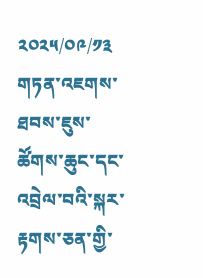༢༠༢༥/༠༩/༡༣
གཏན་འཇགས་ཐབས་ཇུས་ཚོགས་ཆུང་དང་འབྲེལ་བའི་སྐར་རྟགས་ཅན་གྱི་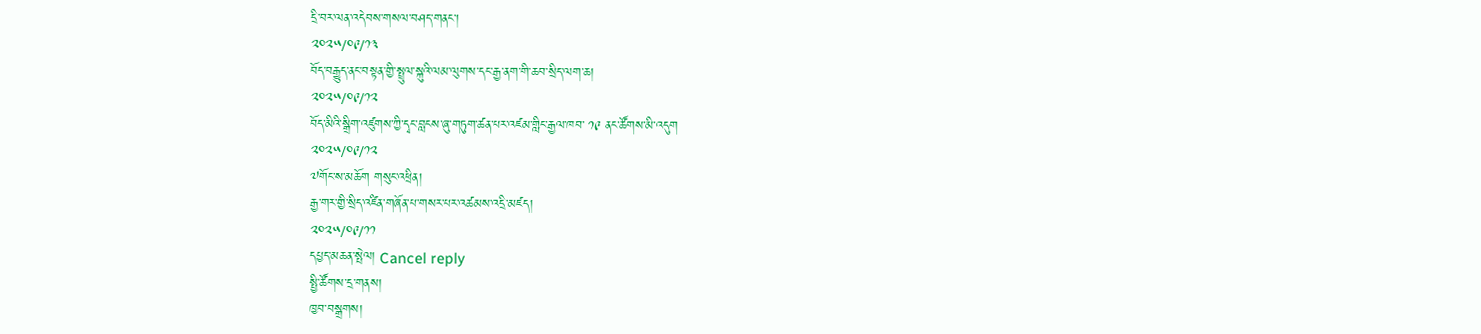དྲི་བར་ལན་འདེབས་གསལ་བཤད་གནང་།
༢༠༢༥/༠༩/༡༣
བོད་བརྒྱུད་ནང་བསྟན་གྱི་སྤྲུལ་སྐུའི་ལམ་ལུགས་དང་རྒྱ་ནག་གི་ཆབ་སྲིད་ལག་ཆ།
༢༠༢༥/༠༩/༡༢
བོད་མིའི་སྒྲིག་འཛུགས་ཀྱི་དྭང་བླངས་ཞུ་གཏུག་ཚན་པར་འཛམ་གླིང་རྒྱལ་ཁབ་ ༡༩ ནང་ཚོགས་མི་འདུག
༢༠༢༥/༠༩/༡༢
༧གོང་ས་མཆོག གསུང་འཕྲིན།
རྒྱ་གར་གྱི་སྲིད་འཛིན་གཞོན་པ་གསར་པར་འཚམས་འདྲི་མཛད།
༢༠༢༥/༠༩/༡༡
དཔྱད་མཆན་སྤེལ། Cancel reply
སྤྱི་ཚོགས་དྲ་གནས།
ཁྱབ་བསྒྲགས།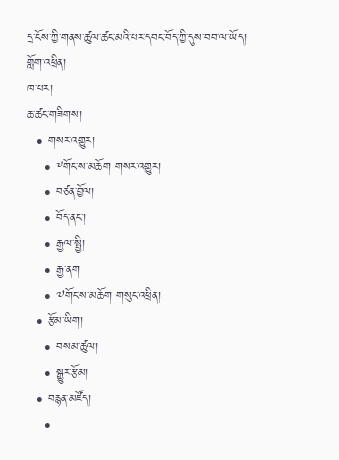དྲ་ངོས་ཀྱི་གནས་ཚུལ་ཚང་མའི་པར་དབང་བོད་ཀྱི་དུས་བབ་ལ་ཡོད།
གློག་འཕྲིན།
ཁ་པར།
ཆ་ཚང་གཟིགས།
  • གསར་འགྱུར།
    • ༸གོང་ས་མཆོག གསར་འགྱུར།
    • བཙན་བྱོལ།
    • བོད་ནང་།
    • རྒྱལ་སྤྱི།
    • རྒྱ་ནག
    • ༧གོང་ས་མཆོག གསུང་འཕྲིན།
  • རྩོམ་ཡིག།
    • བསམ་ཚུལ།
    • སྒྱུར་རྩོམ།
  • བརྙན་མཛོད།
    •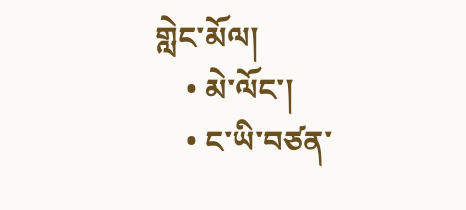གླེང་མོལ།
    • མེ་ལོང་།
    • ང་ཡི་བཙན་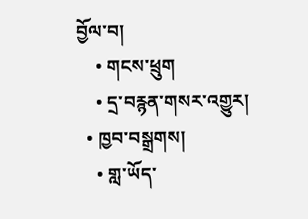བྱོལ་བ།
    • གངས་ཕྲུག
    • དྲ་བརྙན་གསར་འགྱུར།
  • ཁྱབ་བསྒྲགས།
    • གླ་ཡོད་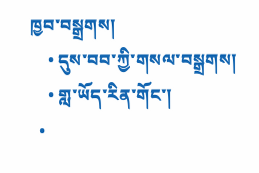ཁྱབ་བསྒྲགས།
    • དུས་བབ་ཀྱི་གསལ་བསྒྲགས།
    • གླ་ཡོད་རིན་གོང་།
  •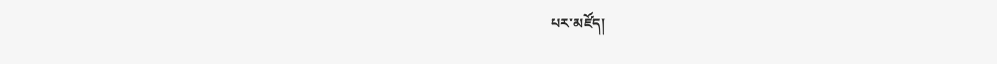པར་མཛོད།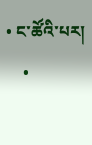• ང་ཚོའི་པར།
    •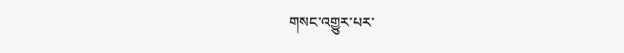གསང་འགྱུར་པར་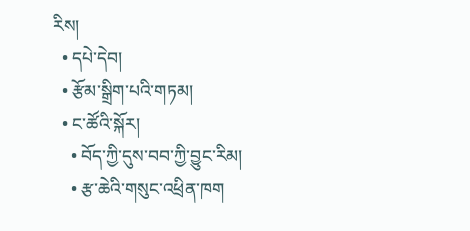རིས།
  • དཔེ་དེབ།
  • རྩོམ་སྒྲིག་པའི་གཏམ།
  • ང་ཚོའི་སྐོར།
    • བོད་ཀྱི་དུས་བབ་ཀྱི་བྱུང་རིམ།
    • རྩ་ཆེའི་གསུང་འཕྲིན་ཁག